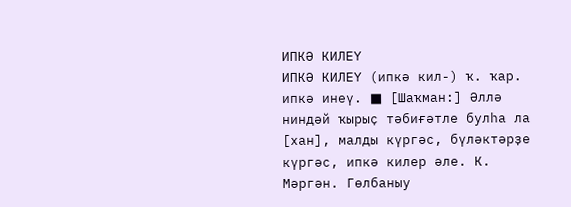ИПКӘ КИЛЕҮ
ИПКӘ КИЛЕҮ (ипкә кил-) ҡ. ҡар. ипкә инеү. ■ [Шаҡман:] Әллә ниндәй ҡырыҫ тәбиғәтле булһа ла [хан], малды күргәс, бүләктәрҙе күргәс, ипкә килер әле. К. Мәргән. Гөлбаныу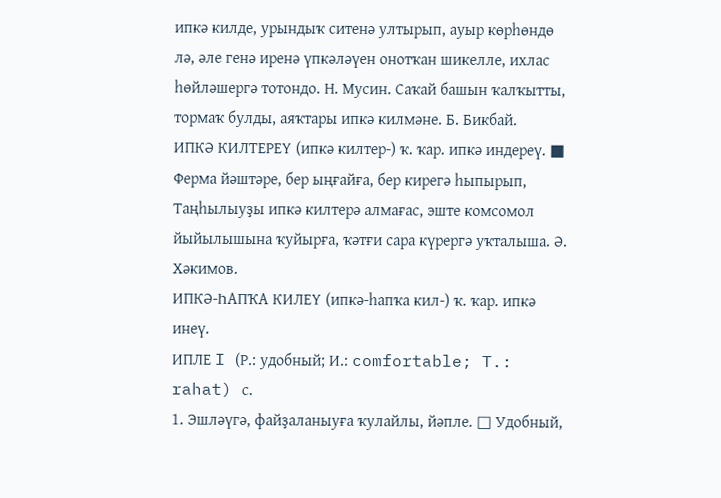ипкә килде, урындыҡ ситенә ултырып, ауыр көрһөндө лә, әле генә иренә үпкәләүен онотҡан шикелле, ихлас һөйләшергә тотондо. Н. Мусин. Саҡай башын ҡалҡытты, тормаҡ булды, аяҡтары ипкә килмәне. Б. Бикбай.
ИПКӘ КИЛТЕРЕҮ (ипкә килтер-) ҡ. ҡар. ипкә индереү. ■ Ферма йәштәре, бер ыңғайға, бер кирегә һыпырып, Таңһылыуҙы ипкә килтерә алмағас, эште комсомол йыйылышына ҡуйырға, ҡәтғи сара күрергә уҡталыша. Ә. Хәкимов.
ИПКӘ-ҺАПҠА КИЛЕҮ (ипкә-һапҡа кил-) ҡ. ҡар. ипкә инеү.
ИПЛЕ I (Р.: удобный; И.: comfortable; T.: rahat) с.
1. Эшләүгә, файҙаланыуға ҡулайлы, йәпле. □ Удобный,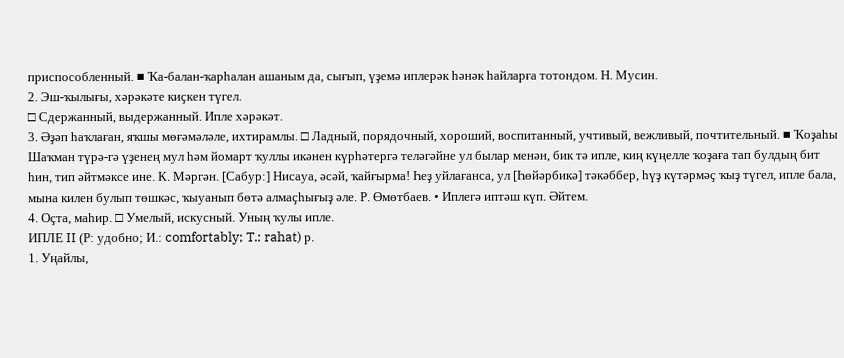приспособленный. ■ Ҡа-балан-ҡарһалан ашаным да, сығып, үҙемә иплерәк һәнәк һайларға тотондом. Н. Мусин.
2. Эш-ҡылығы, хәрәкәте киҫкен түгел.
□ Сдержанный, выдержанный. Ипле хәрәкәт.
3. Әҙәп һаҡлаған, яҡшы мөғәмәләле, ихтирамлы. □ Ладный, порядочный, хороший, воспитанный, учтивый, вежливый, почтительный. ■ Ҡоҙаһы Шаҡман түрә-гә үҙенең мул һәм йомарт ҡуллы икәнен күрһәтергә теләгәйне ул былар менән, бик тә ипле, киң күңелле ҡоҙаға тап булдың бит һин, тип әйтмәксе ине. К. Мәргән. [Сабур:] Нисауа, әсәй, ҡайғырма! Һеҙ уйлағанса, ул [Һөйәрбикә] тәкәббер, һүҙ күтәрмәҫ ҡыҙ түгел, ипле бала, мына килен булып төшкәс, ҡыуанып бөтә алмаҫһығыҙ әле. Р. Өмөтбаев. • Иплегә иптәш күп. Әйтем.
4. Оҫта, маһир. □ Умелый, искусный. Уның ҡулы ипле.
ИПЛЕ II (Р: удобно; И.: comfortably; T.: rahat) р.
1. Уңайлы,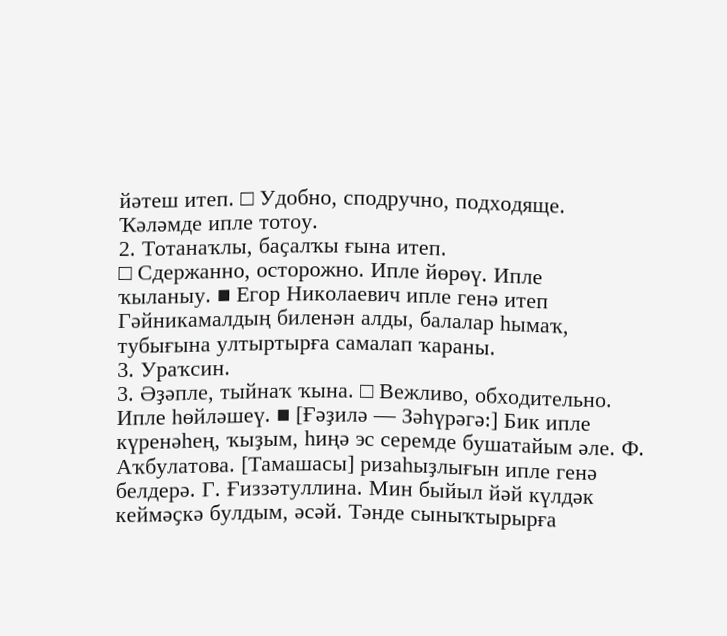йәтеш итеп. □ Удобно, сподручно, подходяще. Ҡәләмде ипле тотоу.
2. Тотанаҡлы, баҫалҡы ғына итеп.
□ Сдержанно, осторожно. Ипле йөрөү. Ипле
ҡыланыу. ■ Егор Николаевич ипле генә итеп Гәйникамалдың биленән алды, балалар һымаҡ, тубығына ултыртырға самалап ҡараны.
3. Ураҡсин.
3. Әҙәпле, тыйнаҡ ҡына. □ Вежливо, обходительно. Ипле һөйләшеү. ■ [Ғәҙилә — Зәһүрәгә:] Бик ипле күренәһең, ҡыҙым, һиңә эс серемде бушатайым әле. Ф. Аҡбулатова. [Тамашасы] ризаһыҙлығын ипле генә белдерә. Г. Ғиззәтуллина. Мин быйыл йәй күлдәк кеймәҫкә булдым, әсәй. Тәнде сыныҡтырырға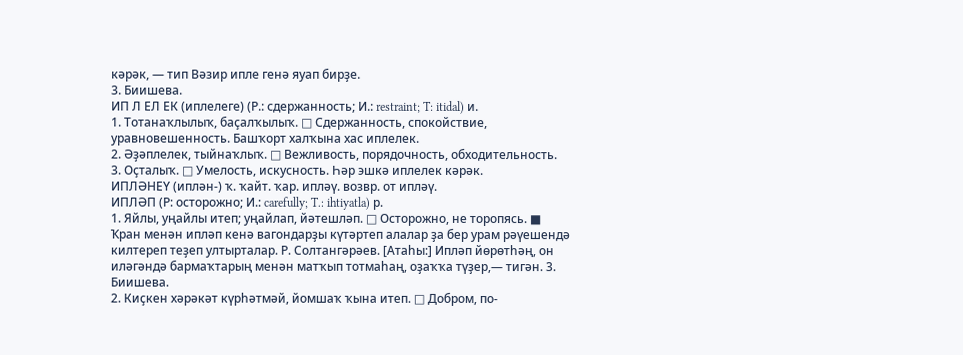кәрәк, — тип Вәзир ипле генә яуап бирҙе.
3. Биишева.
ИП Л ЕЛ ЕК (иплелеге) (Р.: сдержанность; И.: restraint; T: itidal) и.
1. Тотанаҡлылыҡ, баҫалҡылыҡ. □ Сдержанность, спокойствие, уравновешенность. Башҡорт халҡына хас иплелек.
2. Әҙәплелек, тыйнаҡлыҡ. □ Вежливость, порядочность, обходительность.
3. Оҫталыҡ. □ Умелость, искусность. Һәр эшкә иплелек кәрәк.
ИПЛӘНЕҮ (иплән-) ҡ. ҡайт. ҡар. ипләү. возвр. от ипләү.
ИПЛӘП (Р: осторожно; И.: carefully; T.: ihtiyatla) р.
1. Яйлы, уңайлы итеп; уңайлап, йәтешләп. □ Осторожно, не торопясь. ■ Ҡран менән ипләп кенә вагондарҙы күтәртеп алалар ҙа бер урам рәүешендә килтереп теҙеп ултырталар. Р. Солтангәрәев. [Атаһы:] Ипләп йөрөтһәң, он иләгәндә бармаҡтарың менән матҡып тотмаһаң, оҙаҡҡа түҙер,— тигән. 3. Биишева.
2. Киҫкен хәрәкәт күрһәтмәй, йомшаҡ ҡына итеп. □ Добром, по-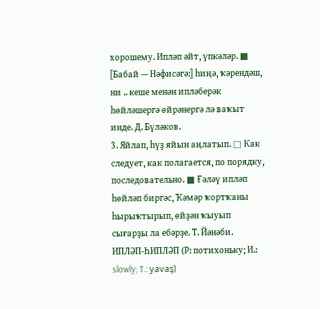хорошему. Ипләп әйт, үпкәләр. ■ [Бабай — Нәфисәгә:] һиңә, ҡәрендәш, ни .. кеше менән ипләберәк һөйләшергә өйрәнергә лә ваҡыт инде. Д. Бүләков.
3. Яйлап, һүҙ яйын аңлатып. □ Как следует, как полагается, по порядку, последовательно. ■ Ғәләү ипләп һөйләп биргәс, Ҡәмәр ҡортҡаны һырыҡтырып, өйҙән ҡыуып сығарҙы ла ебәрҙе. Т. Йәнәби.
ИПЛӘП-ҺИПЛӘП (Р: потихоньку; И.: slowly; T.: yavaş)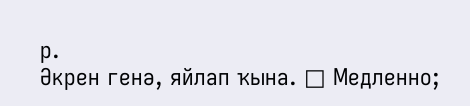р.
Әкрен генә, яйлап ҡына. □ Медленно;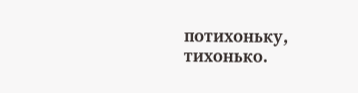потихоньку, тихонько.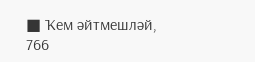■ Ҡем әйтмешләй,
766